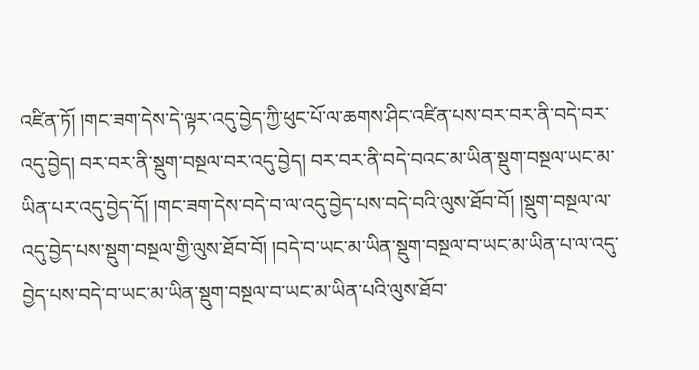འཛིན་ཏོ། །གང་ཟག་དེས་དེ་ལྟར་འདུ་བྱེད་ཀྱི་ཕུང་པོ་ལ་ཆགས་ཤིང་འཛིན་པས་བར་བར་ནི་བདེ་བར་འདུ་བྱེད། བར་བར་ནི་སྡུག་བསྔལ་བར་འདུ་བྱེད། བར་བར་ནི་བདེ་བའང་མ་ཡིན་སྡུག་བསྔལ་ཡང་མ་ཡིན་པར་འདུ་བྱེད་དོ། །གང་ཟག་དེས་བདེ་བ་ལ་འདུ་བྱེད་པས་བདེ་བའི་ལུས་ཐོབ་བོ། །སྡུག་བསྔལ་ལ་འདུ་བྱེད་པས་སྡུག་བསྔལ་གྱི་ལུས་ཐོབ་བོ། །བདེ་བ་ཡང་མ་ཡིན་སྡུག་བསྔལ་བ་ཡང་མ་ཡིན་པ་ལ་འདུ་བྱེད་པས་བདེ་བ་ཡང་མ་ཡིན་སྡུག་བསྔལ་བ་ཡང་མ་ཡིན་པའི་ལུས་ཐོབ་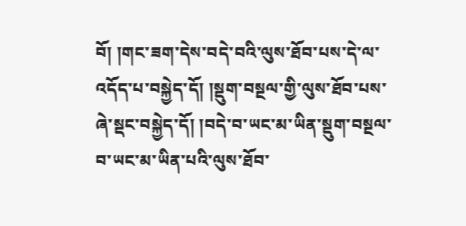བོ། །གང་ཟག་དེས་བདེ་བའི་ལུས་ཐོབ་པས་དེ་ལ་འདོད་པ་བསྐྱེད་དོ། །སྡུག་བསྔལ་གྱི་ལུས་ཐོབ་པས་ཞེ་སྡང་བསྐྱེད་དོ། །བདེ་བ་ཡང་མ་ཡིན་སྡུག་བསྔལ་བ་ཡང་མ་ཡིན་པའི་ལུས་ཐོབ་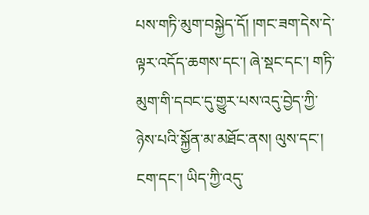པས་གཏི་མུག་བསྐྱེད་དོ། །གང་ཟག་དེས་དེ་ལྟར་འདོད་ཆགས་དང་། ཞེ་སྡང་དང་། གཏི་མུག་གི་དབང་དུ་གྱུར་པས་འདུ་བྱེད་ཀྱི་ཉེས་པའི་སྐྱོན་མ་མཐོང་ནས། ལུས་དང་། ངག་དང་། ཡིད་ཀྱི་འདུ་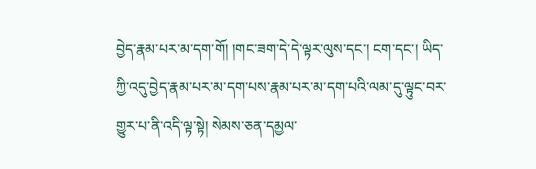བྱེད་རྣམ་པར་མ་དག་གོ། །གང་ཟག་དེ་དེ་ལྟར་ལུས་དང་། ངག་དང་། ཡིད་ཀྱི་འདུ་བྱེད་རྣམ་པར་མ་དག་པས་རྣམ་པར་མ་དག་པའི་ལམ་དུ་ལྟུང་བར་གྱུར་པ་ནི་འདི་ལྟ་སྟེ། སེམས་ཅན་དམྱལ་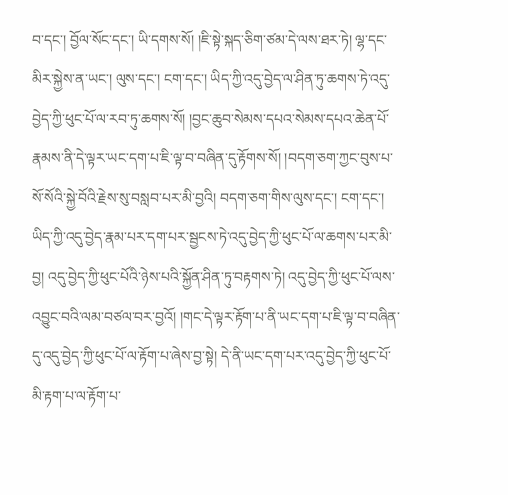བ་དང་། བྱོལ་སོང་དང་། ཡི་དགས་སོ། །ཇི་སྟེ་སྐད་ཅིག་ཙམ་དེ་ལས་ཐར་ཏེ། ལྷ་དང་མིར་སྐྱེས་ན་ཡང་། ལུས་དང་། ངག་དང་། ཡིད་ཀྱི་འདུ་བྱེད་ལ་ཤིན་ཏུ་ཆགས་ཏེ་འདུ་བྱེད་ཀྱི་ཕུང་པོ་ལ་རབ་ཏུ་ཆགས་སོ། །བྱང་ཆུབ་སེམས་དཔའ་སེམས་དཔའ་ཆེན་པོ་རྣམས་ནི་དེ་ལྟར་ཡང་དག་པ་ཇི་ལྟ་བ་བཞིན་དུ་རྟོགས་སོ། །བདག་ཅག་ཀྱང་བུས་པ་སོ་སོའི་སྐྱེ་བོའི་རྗེས་སུ་བསླབ་པར་མི་བྱའི། བདག་ཅག་གིས་ལུས་དང་། ངག་དང་། ཡིད་ཀྱི་འདུ་བྱེད་རྣམ་པར་དག་པར་སྦྱངས་ཏེ་འདུ་བྱེད་ཀྱི་ཕུང་པོ་ལ་ཆགས་པར་མི་བྱ། འདུ་བྱེད་ཀྱི་ཕུང་པོའི་ཉེས་པའི་སྐྱོན་ཤིན་ཏུ་བརྟགས་ཏེ། འདུ་བྱེད་ཀྱི་ཕུང་པོ་ལས་འབྱུང་བའི་ལམ་བཙལ་བར་བྱའོ། །གང་དེ་ལྟར་རྟོག་པ་ནི་ཡང་དག་པ་ཇི་ལྟ་བ་བཞིན་དུ་འདུ་བྱེད་ཀྱི་ཕུང་པོ་ལ་རྟོག་པ་ཞེས་བྱ་སྟེ། དེ་ནི་ཡང་དག་པར་འདུ་བྱེད་ཀྱི་ཕུང་པོ་མི་རྟག་པ་ལ་རྟོག་པ་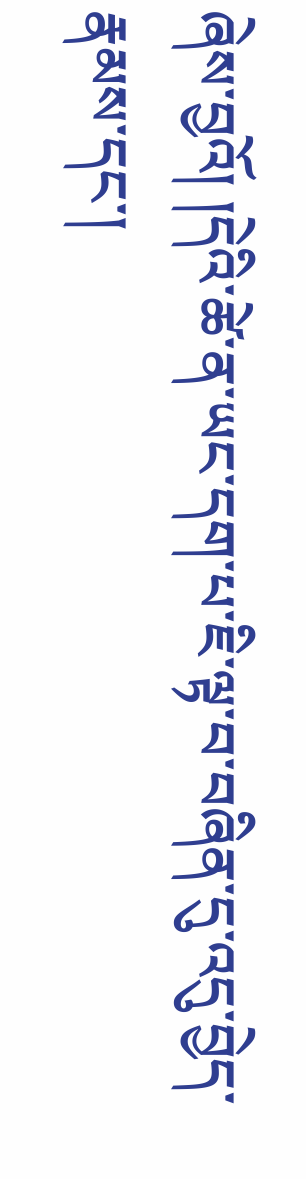ཞེས་བྱའོ། །དེའི་ཚེ་ན་ཡང་དག་པ་ཇི་ལྟ་བ་བཞིན་དུ་འདུ་བྱེད་རྣམས་དང་།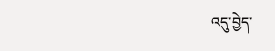འདུ་བྱེད་